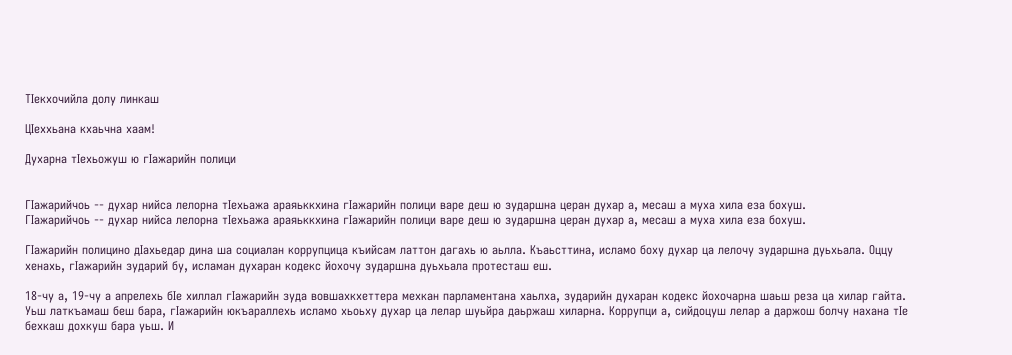ТIекхочийла долу линкаш

ЦIеххьана кхаьчна хаам!

Духарна тIехьожуш ю гIажарийн полици


ГIажарийчоь -- духар нийса лелорна тIехьажа араяьккхина гIажарийн полици варе деш ю зударшна церан духар а, месаш а муха хила еза бохуш.
ГIажарийчоь -- духар нийса лелорна тIехьажа араяьккхина гIажарийн полици варе деш ю зударшна церан духар а, месаш а муха хила еза бохуш.

ГIажарийн полицино дIахьедар дина ша социалан коррупцица къийсам латтон дагахь ю аьлла. Къаьсттина, исламо боху духар ца лелочу зударшна дуьхьала. Оццу хенахь, гIажарийн зударий бу, исламан духаран кодекс йохочу зударшна дуьхьала протесташ еш.

18-чу а, 19-чу а апрелехь бIе хиллал гIажарийн зуда вовшахкхеттера мехкан парламентана хаьлха, зударийн духаран кодекс йохочарна шаьш реза ца хилар гайта. Уьш латкъамаш беш бара, гIажарийн юкъараллехь исламо хьоьху духар ца лелар шуьйра даьржаш хиларна. Коррупци а, сийдоцуш лелар а даржош болчу нахана тIе бехкаш дохкуш бара уьш. И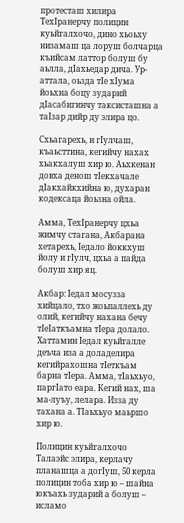протесташ хилира ТехIранерчу полицин куьйгалхочо, дино хьоьху низамаш ца лоруш болчарца къийсам латтор болуш бу аьлла, дIахьедар дича. Ур-аттала, оьзда тIе хIума йоьхна боцу зударий дIасабигинчу таксисташна а таIзар дийр ду элира цо.

Схьагарехь, и гIулчаш, къаьсттина, кегийчу нахах хьакхалуш хир ю. Аьхкенан довха денош тIекхачале дIакхайкхийна ю, духаран кодексаца йоьзна ойла.

Амма, ТехIранерчу цхьа жимчу стагана, Акбарана хетарехь, Iедало йоккхуш йолу и гIулч, цхьа а пайда болуш хир яц.

Акбар: Iедал мосузза хийцало, тхо жоьпаллехь ду олий, кегийчу нахана бечу тIеIаткъамна тIера долало. Хаттамин Iедал куьйгалле деъча иза а доладелира кегийрахошна тIеткъам барна тIера. Амма, тIаьхьуо, паргIато еара. Кегий нах, ша ма-луъу, лелара. Изза ду тахана а. ТIаьхьуо маьршо хир ю.

Полицин куьйгалхочо Талаэйс элира, керлачу планашца а догIуш, 50 керла полицин тоба хир ю – шайна юкъахь зударий а болуш – исламо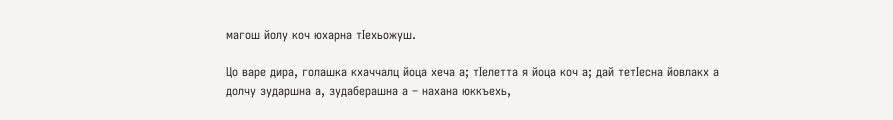магош йолу коч юхарна тIехьожуш.

Цо варе дира, голашка кхаччалц йоца хеча а; тIелетта я йоца коч а; дай тетIесна йовлакх а долчу зударшна а, зудаберашна а – нахана юккъехь,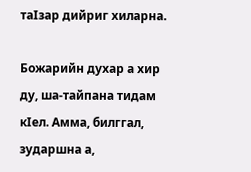таIзар дийриг хиларна.

Божарийн духар а хир ду, ша-тайпана тидам кIел. Амма, билггал, зударшна а,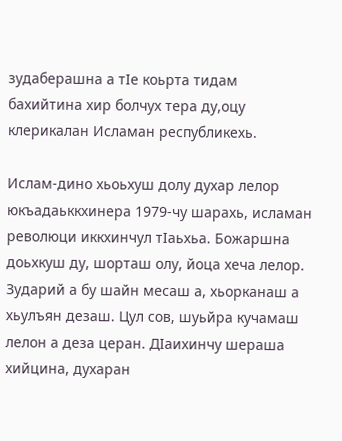зудаберашна а тIе коьрта тидам бахийтина хир болчух тера ду,оцу клерикалан Исламан республикехь.

Ислам-дино хьоьхуш долу духар лелор юкъадаьккхинера 1979-чу шарахь, исламан революци иккхинчул тIаьхьа. Божаршна доьхкуш ду, шорташ олу, йоца хеча лелор. Зударий а бу шайн месаш а, хьорканаш а хьулъян дезаш. Цул сов, шуьйра кучамаш лелон а деза церан. ДIаихинчу шераша хийцина, духаран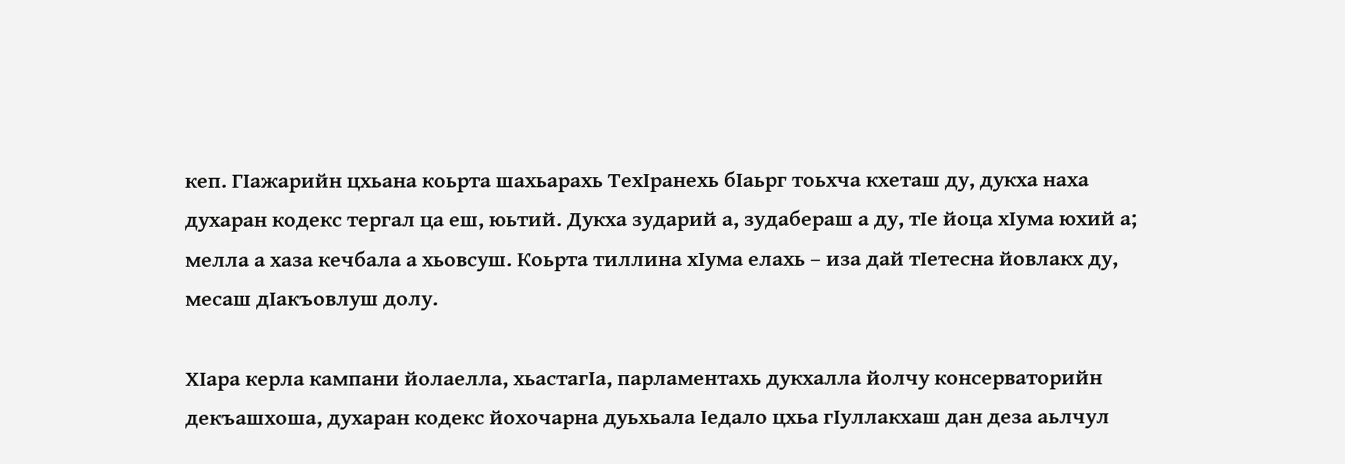кеп. ГIажарийн цхьана коьрта шахьарахь ТехIранехь бIаьрг тоьхча кхеташ ду, дукха наха духаран кодекс тергал ца еш, юьтий. Дукха зударий а, зудабераш а ду, тIе йоца хIума юхий а; мелла а хаза кечбала а хьовсуш. Коьрта тиллина хIума елахь – иза дай тIетесна йовлакх ду, месаш дIакъовлуш долу.

ХIара керла кампани йолаелла, хьастагIа, парламентахь дукхалла йолчу консерваторийн декъашхоша, духаран кодекс йохочарна дуьхьала Iедало цхьа гIуллакхаш дан деза аьлчул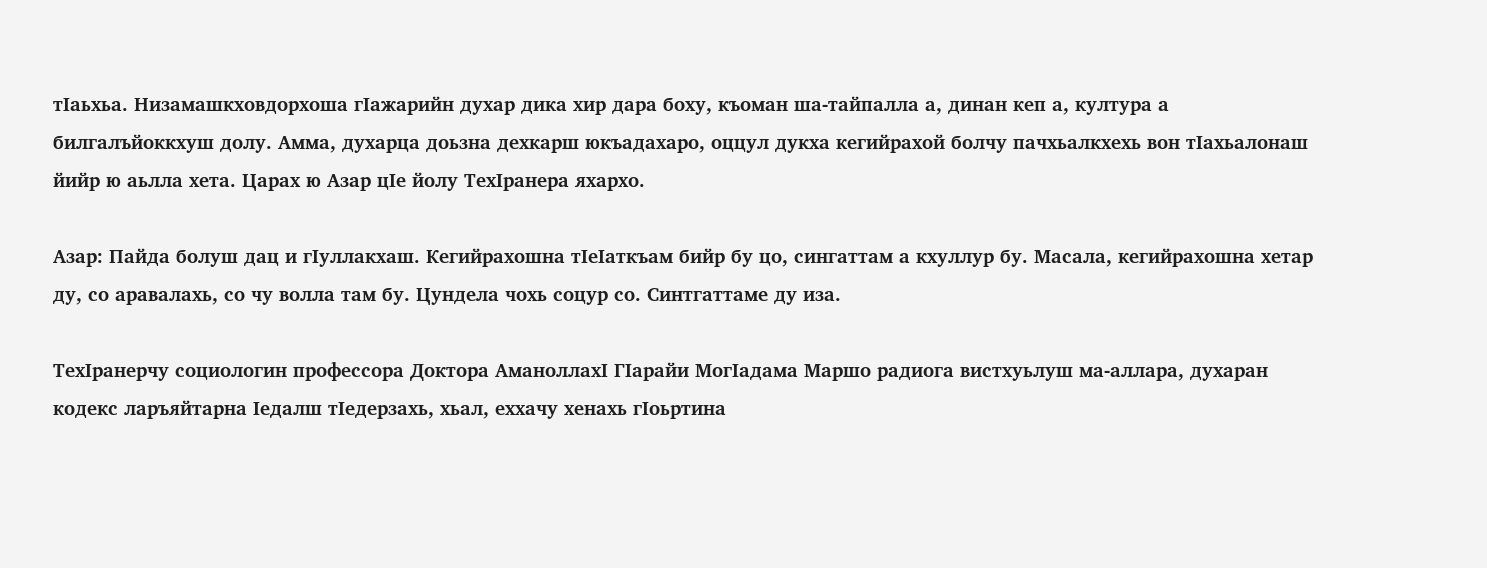тIаьхьа. Низамашкховдорхоша гIажарийн духар дика хир дара боху, къоман ша-тайпалла а, динан кеп а, култура а билгалъйоккхуш долу. Амма, духарца доьзна дехкарш юкъадахаро, оццул дукха кегийрахой болчу пачхьалкхехь вон тIахьалонаш йийр ю аьлла хета. Царах ю Азар цIе йолу ТехIранера яхархо.

Азар: Пайда болуш дац и гIуллакхаш. Кегийрахошна тIеIаткъам бийр бу цо, сингаттам а кхуллур бу. Масала, кегийрахошна хетар ду, со аравалахь, со чу волла там бу. Цундела чохь соцур со. Синтгаттаме ду иза.

ТехIранерчу социологин профессора Доктора АманоллахI ГIарайи МогIадама Маршо радиога вистхуьлуш ма-аллара, духаран кодекс ларъяйтарна Iедалш тIедерзахь, хьал, еххачу хенахь гIоьртина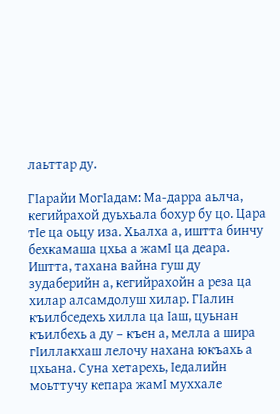лаьттар ду.

ГIарайи МогIадам: Ма-дарра аьлча, кегийрахой дуьхьала бохур бу цо. Цара тIе ца оьцу иза. Хьалха а, иштта бинчу бехкамаша цхьа а жамI ца деара. Иштта, тахана вайна гуш ду зудаберийн а, кегийрахойн а реза ца хилар алсамдолуш хилар. ГIалин къилбседехь хилла ца Iаш, цуьнан къилбехь а ду – къен а, мелла а шира гIиллакхаш лелочу нахана юкъахь а цхьана. Суна хетарехь, Iедалийн моьттучу кепара жамI муххале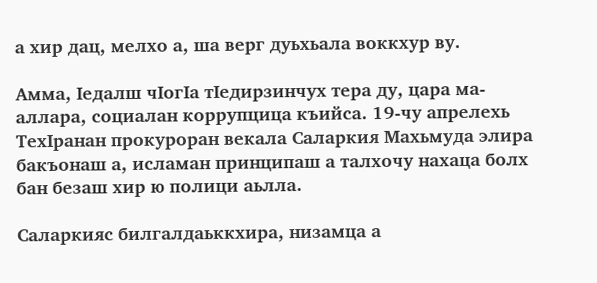а хир дац, мелхо а, ша верг дуьхьала воккхур ву.

Амма, Iедалш чIогIа тIедирзинчух тера ду, цара ма-аллара, социалан коррупцица къийса. 19-чу апрелехь ТехIранан прокуроран векала Саларкия Махьмуда элира бакъонаш а, исламан принципаш а талхочу нахаца болх бан безаш хир ю полици аьлла.

Саларкияс билгалдаьккхира, низамца а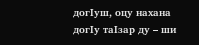догIуш, оцу нахана догIу таIзар ду – ши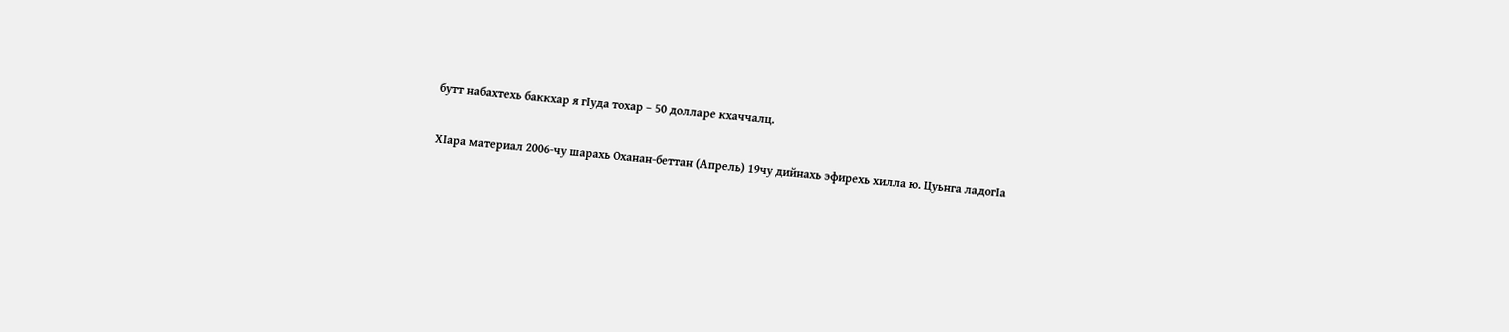бутт набахтехь баккхар я гIуда тохар – 50 долларе кхаччалц.

ХIара материал 2006-чу шарахь Оханан-беттан (Апрель) 19чу дийнахь эфирехь хилла ю. Цуьнга ладогIа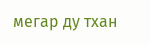мегар ду тхан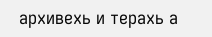архивехь и терахь а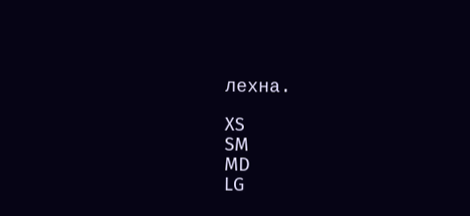лехна.

XS
SM
MD
LG